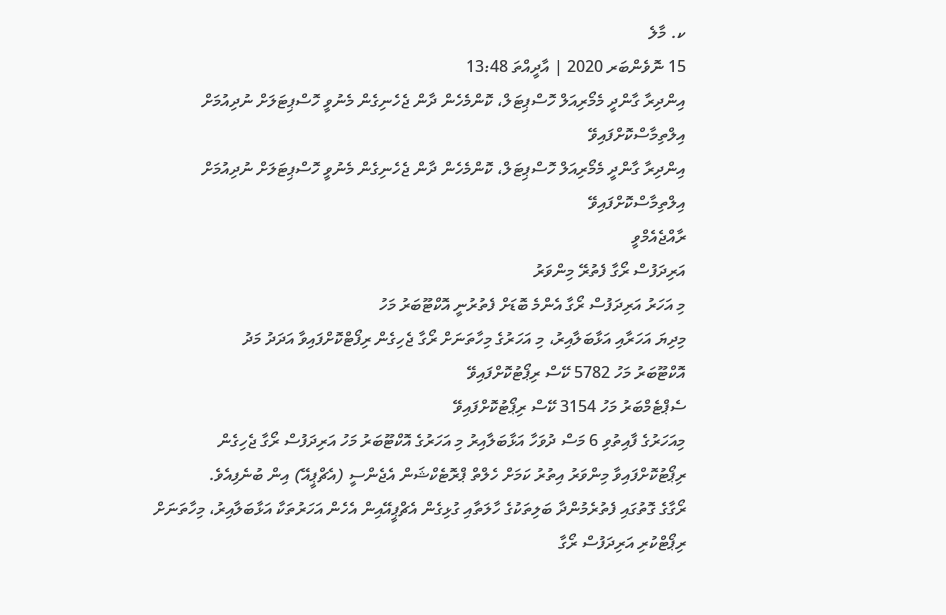ކ. މާލެ
15 ނޮވެންބަރ 2020 | އާދީއްތަ 13:48
އިންދިރާ ގާންދީ މެމޯރިއަލް ހޮސްޕިޓަލް، ކޮންމެހެން ދާން ޖެހެނިގެން މެނުވީ ހޮސްޕިޓަލަށް ނުދިއުމަށް އިލްތިމާސްކޮށްފައިވޭ
އިންދިރާ ގާންދީ މެމޯރިއަލް ހޮސްޕިޓަލް، ކޮންމެހެން ދާން ޖެހެނިގެން މެނުވީ ހޮސްޕިޓަލަށް ނުދިއުމަށް އިލްތިމާސްކޮށްފައިވޭ
ރާއްޖެއެމްވީ
އަރިދަފުސް ރޯގާ ފެތުރޭ މިންވަރު
މި އަހަރު އަރިދަފުސް ރޯގާ އެންމެ ބޮޑަށް ފެތުރުނީ އޮކްޓޫބަރު މަހު
މިދިޔަ އަހަރާއި އަޅާބަލާއިރު، މި އަހަރުގެ މިހާތަނަށް ރޯގާ ޖެހިގެން ރިފޯޓްކޮށްފައިވާ އަދަދު މަދު
އޮކްޓޫބަރު މަހު 5782 ކޭސް ރިޕޯޓުކޮށްފައިވޭ
ސެޕްޓެމްބަރު މަހު 3154 ކޭސް ރިޕޯޓުކޮށްފައިވޭ
މިއަހަރުގެ ފާއިތުވި 6 މަސް ދުވަހާ އަޅާބަލާއިރު މި އަހަރުގެ އޮކްޓޫބަރު މަހު އަރިދަފުސް ރޯގާ ޖެހިގެން ރިޕޯޓުކޮށްފައިވާ މިންވަރު އިތުރު ކަމަށް ހެލްތް ޕްރޮޓެކްޝަން އެޖެންސީ (އެޗްޕީއޭ) އިން ބުނެފިއެވެ.
ރޯގާގެ ގޮތުގައި ފެތުރެމުންދާ ބަލިތަކުގެ ހާލަތާއި ގުޅިގެން އެޗްޕީއޭއިން އެހެން އަހަރުތަކާ އަޅާބަލާއިރު، މިހާތަނަށް ރިޕޯޓްކުރި އަރިދަފުސް ރޯގާ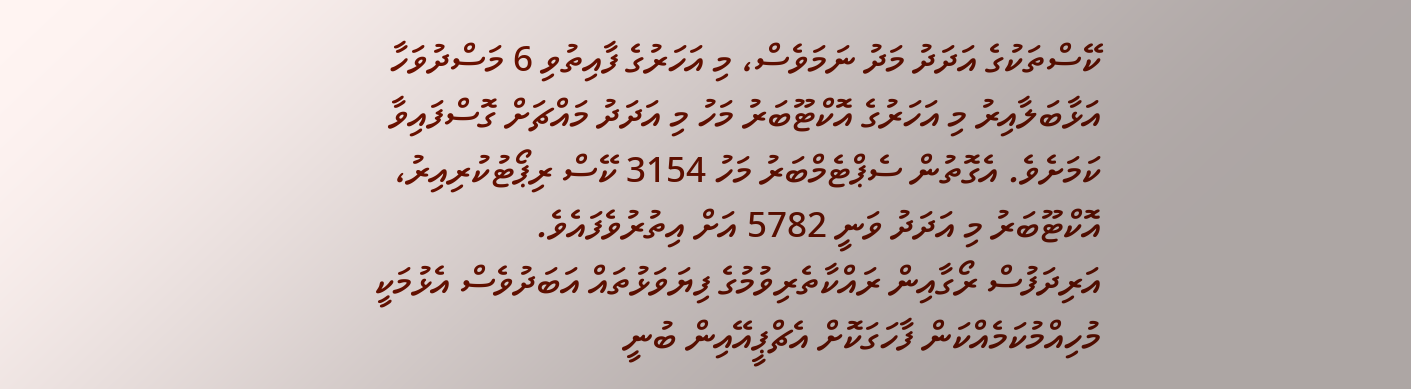ކޭސްތަކުގެ އަދަދު މަދު ނަމަވެސް، މި އަހަރުގެ ފާއިތުވި 6 މަސްދުވަހާ އަޅާބަލާއިރު މި އަހަރުގެ އޮކްޓޫބަރު މަހު މި އަދަދު މައްޗަށް ގޮސްފައިވާ ކަމަށެވެ. އެގޮތުން ސެޕްޓެމްބަރު މަހު 3154 ކޭސް ރިޕޯޓުކުރިއިރު، އޮކްޓޫބަރު މި އަދަދު ވަނީ 5782 އަށް އިތުރުވެފައެވެ.
އަރިދަފުސް ރޯގާއިން ރައްކާތެރިވުމުގެ ފިޔަވަޅުތައް އަބަދުވެސް އެޅުމަކީ މުހިއްމުކަމެއްކަން ފާހަގަކޮށް އެޗްޕީއޭއިން ބުނީ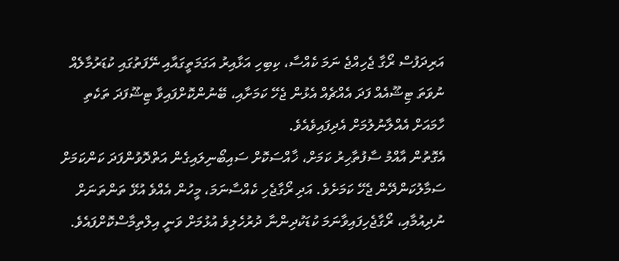އަރިދަފުސް ރޯގާ ޖެހިއްޖެ ނަމަ ކެއްސާ، ކިބިހި އަޅާއިރު އަގަމަތީގައާއި ނޭފަތުގައި ކުޑަރުމާލެއް ނުވަތަ ޓިޝޫއެއް ފަދަ އެއްޗެއް އެޅުން ޖެހޭ ކަމަށާއި، ބޭނުންކޮށްފައިވާ ޓިޝޫފަދަ ތަކެތި ހާމައަށް އެއްލާނުލުމަށް އެދިފައިވެއެވެ.
އެގޮތުން އާއްމު ސާފުތާހިރު ކަމަށް، ޚާއްސަކޮށް ސައިބޯނިލައިގެން އަތްދޮވުންފަދަ ކަންކަމަށް ސަމާލުކަންދޭން ޖެހޭ ކަމަށެވެ. އަދި ރޯގާޖެހި ކެއްސާނަމަ، މީހުން އެއްވެ އުޅޭ ތަންތަނަށް ނުދިއުމާއި، ރޯގާޖެހިފައިވާނަމަ ކުޑަކުދިންނާ ދުރުހެލިވެ އުޅުމަށް ވަނީ އިލްތިމާސްކޮށްފައެވެ.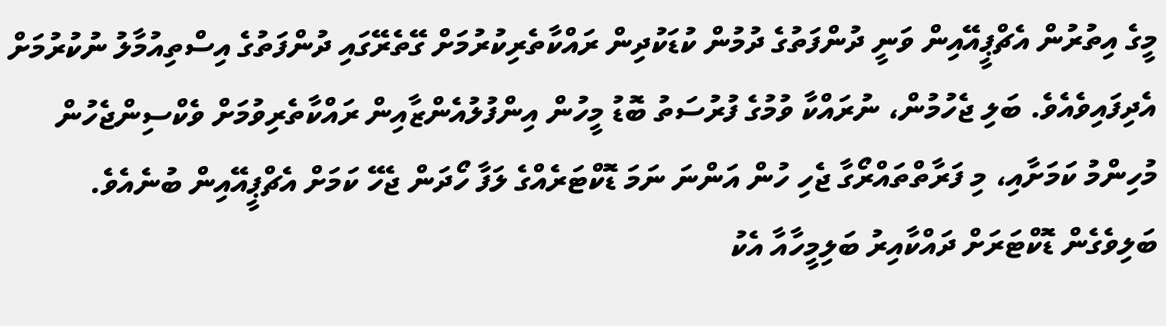މީގެ އިތުރުން އެޗްޕީއޭއިން ވަނީ ދުންފަތުގެ ދުމުން ކުޑަކުދިން ރައްކާތެރިކުރުމަށް ގޭތެރޭގައި ދުންފަތުގެ އިސްތިއުމާލު ނުކުރުމަށް އެދިފައިވެއެވެ. ބަލި ޖެހުމުން، ނުރައްކާ ވުމުގެ ފުރުސަތު ބޮޑު މީހުން އިންފުލުއެންޒާއިން ރައްކާތެރިވުމަށް ވެކްސިންޖެހުން މުހިންމު ކަމަށާއި، މި ފަރާތްތައްރޯގާ ޖެހި ހުން އަންނަ ނަމަ ޑޮކްޓަރެއްގެ ލަފާ ހޯދަން ޖެހޭ ކަމަށް އެޗްޕީއޭއިން ބުނެއެވެ.
ބަލިވެގެން ޑޮކްޓަރަށް ދައްކާއިރު ބަލިމީހާއާ އެކު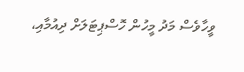ވީހާވެސް މަދު މީހުން ހޮސްޕިޓަލަށް ދިއުމާއި،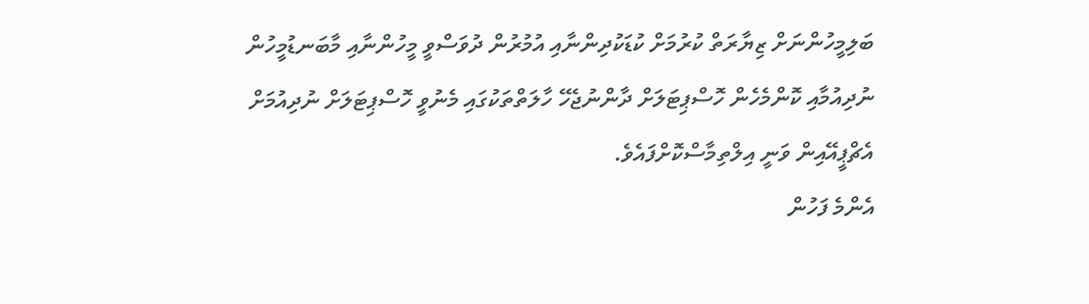ބަލިމީހުންނަށް ޒިޔާރަތް ކުރުމަށް ކުޑަކުދިންނާއި އުމުރުން ދުވަސްވީ މީހުންނާއި މާބަނޑުމީހުން ނުދިއުމާއި ކޮންމެހެން ހޮސްޕިޓަލަށް ދާންނުޖެހޭ ހާލަތްތަކުގައި މެނުވީ ހޮސްޕިޓަލަށް ނުދިއުމަށް އެޗްޕީއޭއިން ވަނީ އިލްތިމާސްކޮށްފައެވެ.
އެންމެ ފަހުން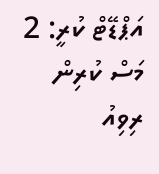އަޕްޑޭޓް ކުރީ: 2 މަސް ކުރިން
ރިވިއު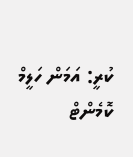ކުރީ: އަމަން ހަލީމް
ކޮމެންޓް